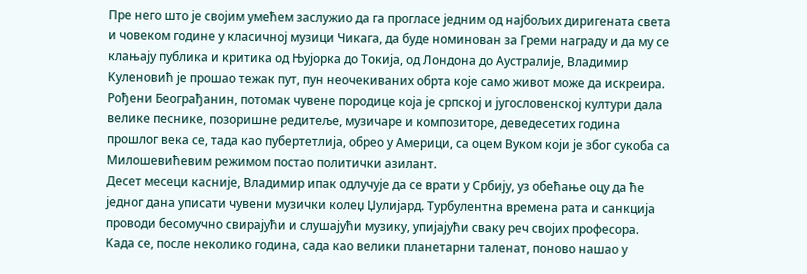Пре него што је својим умећем заслужио да га прогласе једним од најбољих диригената света и човеком године у класичној музици Чикага, да буде номинован за Греми награду и да му се клањају публика и критика од Њујорка до Токија, од Лондона до Аустралије, Владимир Kуленовић је прошао тежак пут, пун неочекиваних обрта које само живот може да искреира.
Рођени Београђанин, потомак чувене породице која је српској и југословенској култури дала велике песнике, позоришне редитеље, музичаре и композиторе, деведесетих година прошлог века се, тада као пубертетлија, обрео у Америци, са оцем Вуком који је због сукоба са Милошевићевим режимом постао политички азилант.
Десет месеци касније, Владимир ипак одлучује да се врати у Србију, уз обећање оцу да ће једног дана уписати чувени музички колеџ Џулијард. Турбулентна времена рата и санкција проводи бесомучно свирајући и слушајући музику, упијајући сваку реч својих професора.
Kада се, после неколико година, сада као велики планетарни таленат, поново нашао у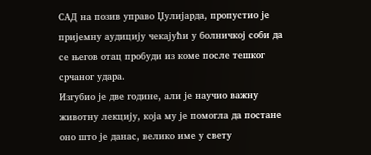САД на позив управо Џулијарда, пропустио је пријемну аудицију чекајући у болничкој соби да се његов отац пробуди из коме после тешког срчаног удара.
Изгубио је две године, али је научио важну животну лекцију, која му је помогла да постане оно што је данас, велико име у свету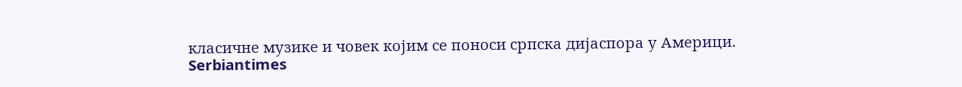класичне музике и човек којим се поноси српска дијаспора у Америци.
Serbiantimes